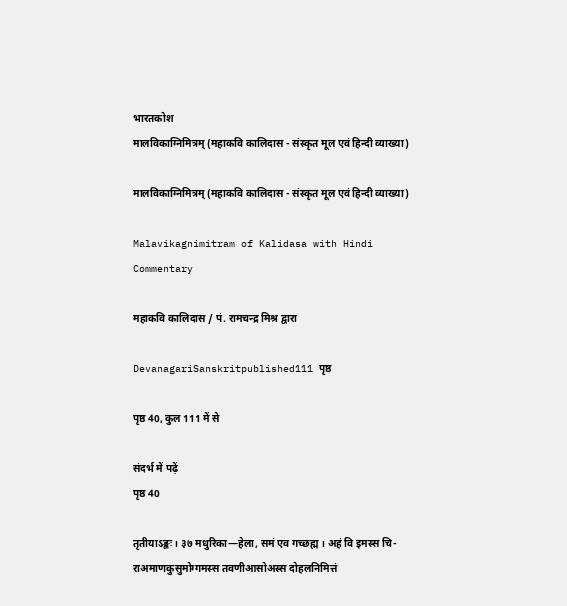भारतकोश
मालविकाग्निमित्रम् (महाकवि कालिदास - संस्कृत मूल एवं हिन्दी व्याख्या)

मालविकाग्निमित्रम् (महाकवि कालिदास - संस्कृत मूल एवं हिन्दी व्याख्या)

Malavikagnimitram of Kalidasa with Hindi Commentary

महाकवि कालिदास / पं. रामचन्द्र मिश्र द्वारा

DevanagariSanskritpublished111 पृष्ठ

पृष्ठ 40, कुल 111 में से

संदर्भ में पढ़ें
पृष्ठ 40

तृतीयाऽङ्कः । ३७ मधुरिका—हेला, समं एव गच्छह्म । अहं वि इमस्स चि- राअमाणकुसुमोग्गमस्स तवणीआसोअस्स दोहलनिमित्तं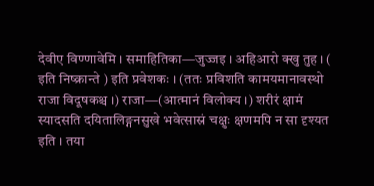देवीए विण्णावेमि । समाहितिका—जुज्जइ । अहिआरो क्खु तुह । ( इति निष्क्रान्ते ) इति प्रवेशकः । (ततः प्रविशति कामयमानावस्थो राजा विदूषकश्च ।) राजा—(आत्मानं विलोक्य ।) शरीरं क्षामं स्यादसति दयितालिङ्गनसुखे भवेत्सास्रं चक्षुः क्षणमपि न सा दृश्यत इति । तया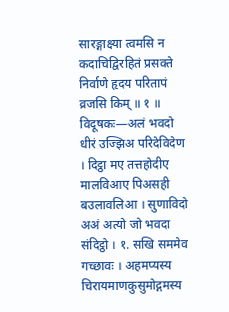सारङ्गाक्ष्या त्वमसि न कदाचिद्विरहितं प्रसक्ते निर्वाणे हृदय परितापं व्रजसि किम् ॥ १ ॥ विदूषकः—अलं भवदो धीरं उज्झिअ परिदेविदेण । दिट्ठा मए तत्तहोदीए मालविआए पिअसही बउलावलिआ । सुणाविदो अअं अत्यो जो भवदा संदिट्ठो । १. सखि सममेव गच्छावः । अहमप्यस्य चिरायमाणकुसुमोद्गमस्य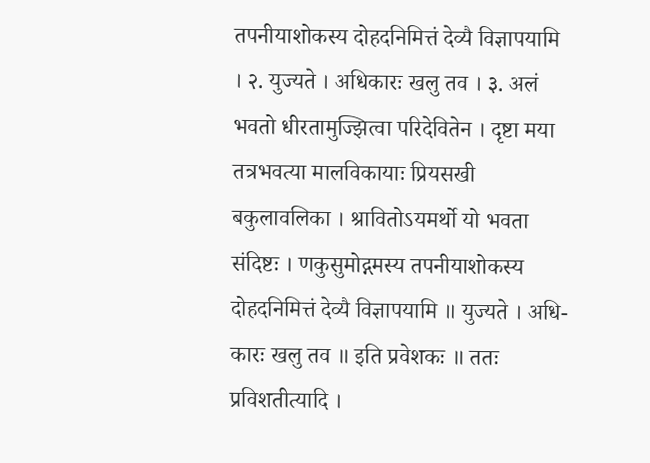तपनीयाशोकस्य दोहदनिमित्तं देव्यै विज्ञापयामि । २. युज्यते । अधिकारः खलु तव । ३. अलं भवतो धीरतामुज्झित्वा परिदेवितेन । दृष्टा मया तत्रभवत्या मालविकायाः प्रियसखी बकुलावलिका । श्रावितोऽयमर्थो यो भवता संदिष्टः । णकुसुमोद्गमस्य तपनीयाशोकस्य दोहदनिमित्तं देव्यै विज्ञापयामि ॥ युज्यते । अधि- कारः खलु तव ॥ इति प्रवेशकः ॥ ततः प्रविशतीत्यादि ।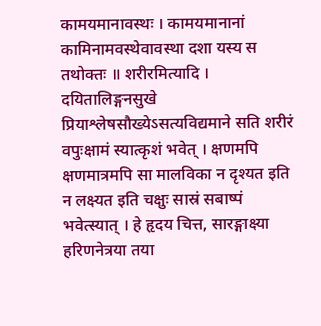कामयमानावस्थः । कामयमानानां कामिनामवस्थेवावस्था दशा यस्य स तथोक्तः ॥ शरीरमित्यादि । दयितालिङ्गनसुखे प्रियाश्लेषसौख्येऽसत्यविद्यमाने सति शरीरं वपुःक्षामं स्यात्कृशं भवेत् । क्षणमपि क्षणमात्रमपि सा मालविका न दृश्यत इति न लक्ष्यत इति चक्षुः सास्रं सबाष्पं भवेत्स्यात् । हे हृदय चित्त, सारङ्गाक्ष्या हरिणनेत्रया तया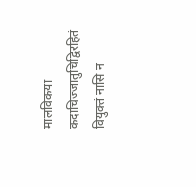मालविकया कदाचिज्जातुचिद्विरहितं वियुक्तं नासि न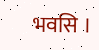भवसि ।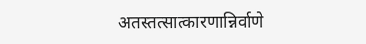अतस्तत्सात्कारणान्निर्वाणे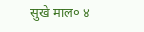सुखे माल० ४